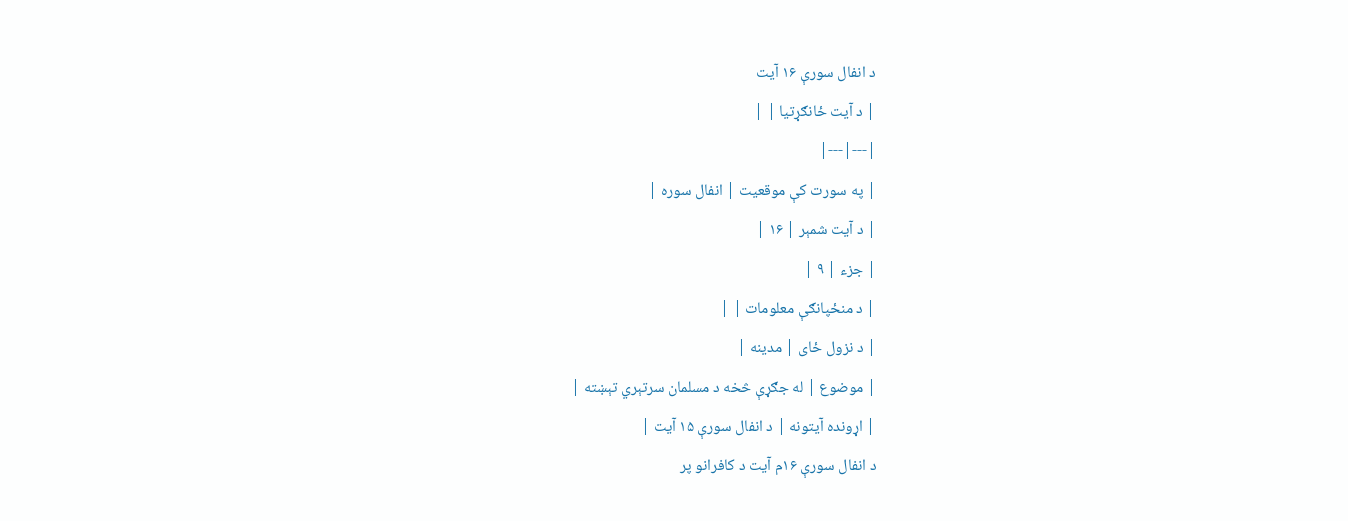د انفال سورې ۱۶ آیت
| د آیت ځانګړتیا | |
|---|---|
| په سورت کې موقعیت | انفال سوره |
| د آیت شمېر | ۱۶ |
| جزء | ۹ |
| د منځپانګې معلومات | |
| د نزول ځای | مدینه |
| موضوع | له جګړې څخه د مسلمان سرتېري تېښته |
| اړونده آیتونه | د انفال سورې ۱۵ آیت |
د انفال سورې ۱۶م آیت د کافرانو پر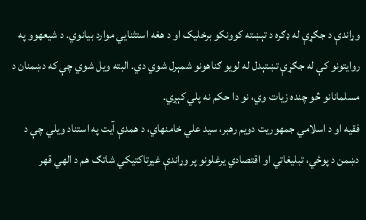وړاندې د جګړې له ډګره د تېښته کوونکو برخلیک او د هغه استثنايي موارد بیانوي. د شیعهوو په روایتونو کې له جګړې تښتېدل له لویو ګناهونو شمېرل شوي دي. البته ویل شوي چې که دښمنان د مسلمانانو څو چنده زیات وي، نو دا حکم نه پلي کېږي.
فقیه او د اسلامي جمهوریت دویم رهبر، سید علي خامنهاي، د همدې آیت په استناد ویلي چې د دښمن د پوځي، تبلیغاتي او اقتصادي یرغلونو پر وړاندې غیرتاکتیکي شاتګ هم د الهي قهر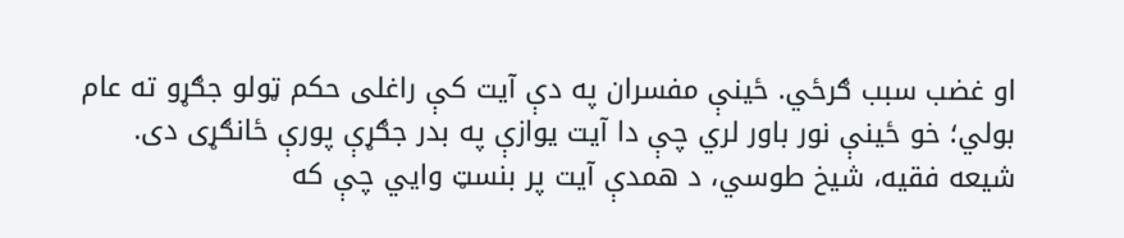او غضب سبب ګرځي. ځینې مفسران په دې آیت کې راغلی حکم ټولو جګړو ته عام بولي؛ خو ځینې نور باور لري چې دا آیت یوازې په بدر جګړې پورې ځانګړی دی.
شیعه فقیه، شیخ طوسي، د همدې آیت پر بنسټ وايي چې که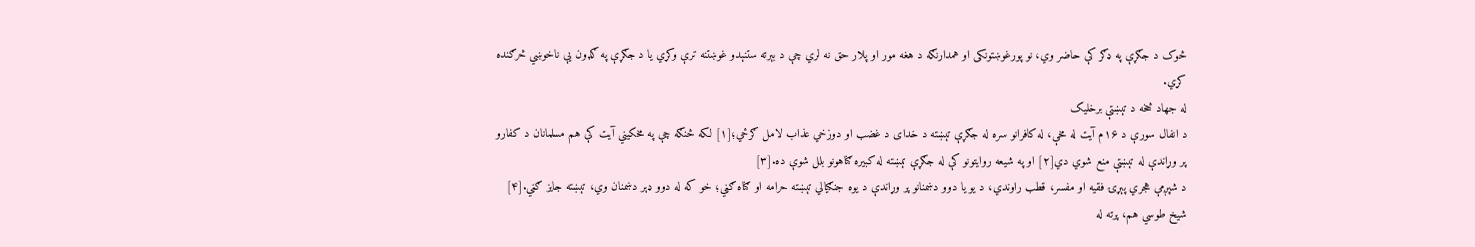څوک د جګړې په ډګر کې حاضر وي، نو پورغوښتونکی او همدارنګه د هغه مور او پلار حق نه لري چې د بېرته ستنېدو غوښتنه ترې وکړي یا د جګړې په ګډون یې ناخوښي څرګنده کړي.
له جهاد څخه د تېښتې برخلیک
د انفال سورې د ۱۶م آیت له مخې، له کافرانو سره له جګړې تېښته د خدای د غضب او دوزخي عذاب لامل ګرځي؛[۱] لکه څنګه چې په مخکیني آیت کې هم مسلمانان د کفارو پر وړاندې له تېښتې منع شوي دي[۲] او په شیعه روایتونو کې له جګړې تېښته له کبیره ګناهونو بلل شوې ده.[۳]
د شپږمې هجري پېړۍ فقیه او مفسر، قطب راوندي، د یو یا دوو دښمنانو پر وړاندې د یوه جنګیالي تېښته حرامه او ګناه ګڼي؛ خو که له دوو ډېر دښمنان وي، تېښته جایز ګڼي.[۴] شیخ طوسي هم، پرته له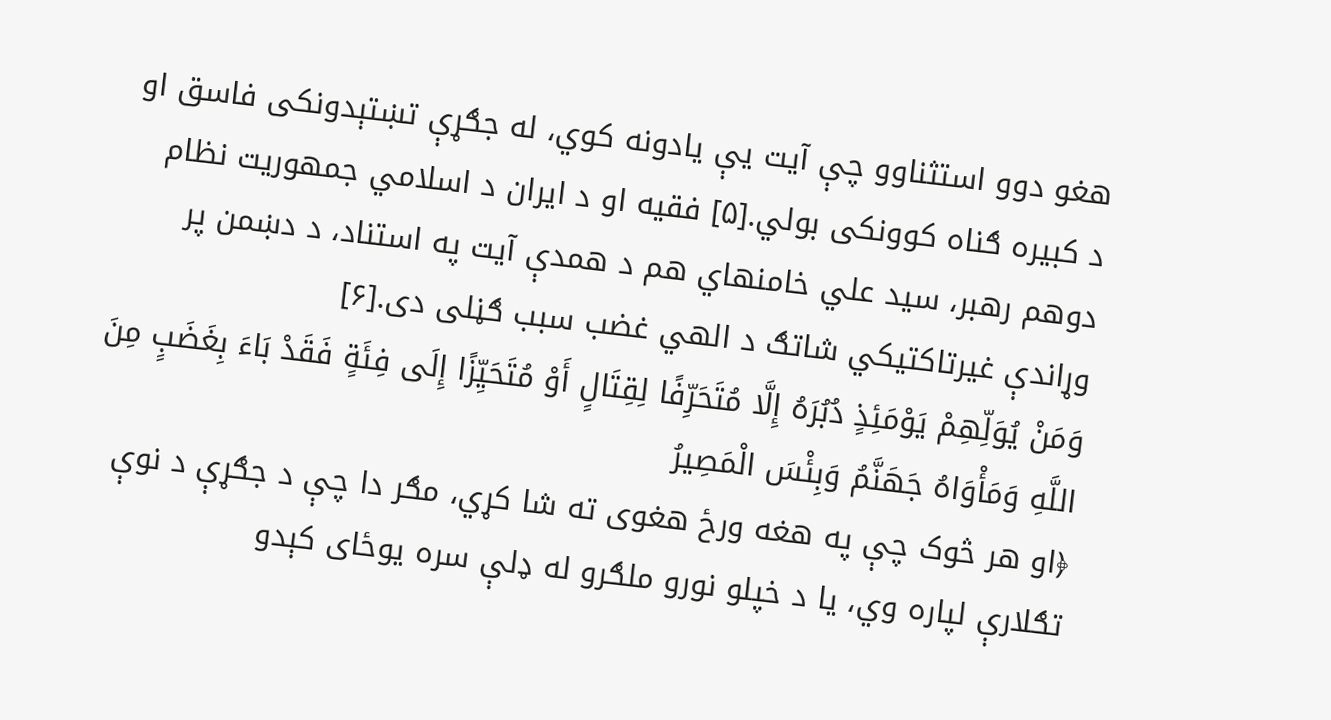هغو دوو استثناوو چې آیت یې یادونه کوي، له جګړې تښتېدونکی فاسق او د کبیره ګناه کوونکی بولي.[۵] فقیه او د ایران د اسلامي جمهوریت نظام دوهم رهبر، سید علي خامنهاي هم د همدې آیت په استناد، د دښمن پر وړاندې غیرتاکتیکي شاتګ د الهي غضب سبب ګڼلی دی.[۶]
وَمَنْ يُوَلِّهِمْ يَوْمَئِذٍ دُبُرَهُ إِلَّا مُتَحَرِّفًا لِقِتَالٍ أَوْ مُتَحَيِّزًا إِلَى فِئَةٍ فَقَدْ بَاءَ بِغَضَبٍ مِنَ اللَّهِ وَمَأْوَاهُ جَهَنَّمُ وَبِئْسَ الْمَصِيرُ
﴿او هر څوک چې په هغه ورځ هغوی ته شا کړي، مګر دا چې د جګړې د نوې تګلارې لپاره وي، یا د خپلو نورو ملګرو له ډلې سره یوځای کېدو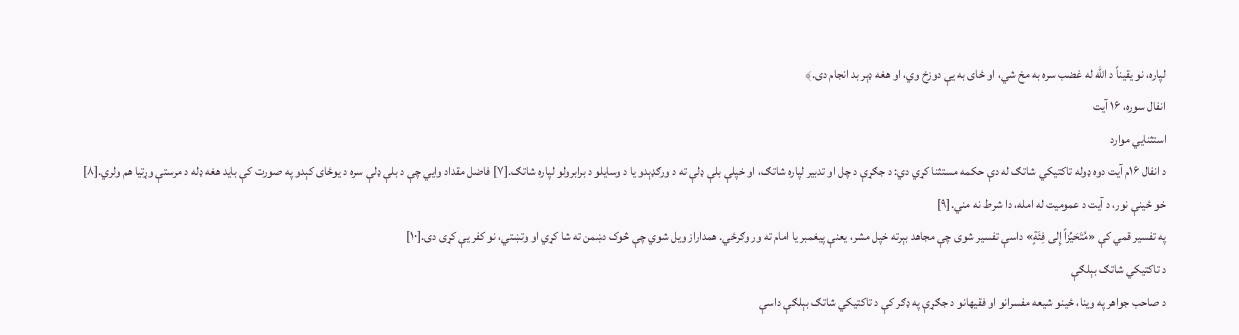لپاره، نو یقیناً د الله له غضب سره به مخ شي، او ځای به یې دوزخ وي، او هغه ډېر بد انجام دی.﴾
انفال سوره، ۱۶ آیت
استثنايي موارد
د انفال ۱۶م آیت دوه ډوله تاکتیکي شاتګ له دې حکمه مستثنا کړي دي: د جګړې د چل او تدبیر لپاره شاتګ، او خپلې بلې ډلې ته د ورګډېدو یا د وسایلو د برابرولو لپاره شاتګ.[۷] فاضل مقداد وایي چې د بلې ډلې سره د یوځای کېدو په صورت کې باید هغه ډله د مرستې وړتیا هم ولري.[۸] خو ځینې نور، د آیت د عمومیت له امله، دا شرط نه مني.[۹]
په تفسیر قمي کې «مُتَحَیِّزاً إِلی فِئَةٍ» داسې تفسیر شوی چې مجاهد بېرته خپل مشر، یعنې پیغمبر یا امام ته ور وګرځي. همداراز ویل شوي چې څوک دښمن ته شا کړي او وتښتي، نو کفر یې کړی دی.[۱۰]
د تاکتیکي شاتګ بېلګې
د صاحب جواهر په وینا، ځینو شیعه مفسرانو او فقیهانو د جګړې په ډګر کې د تاکتیکي شاتګ بېلګې داسې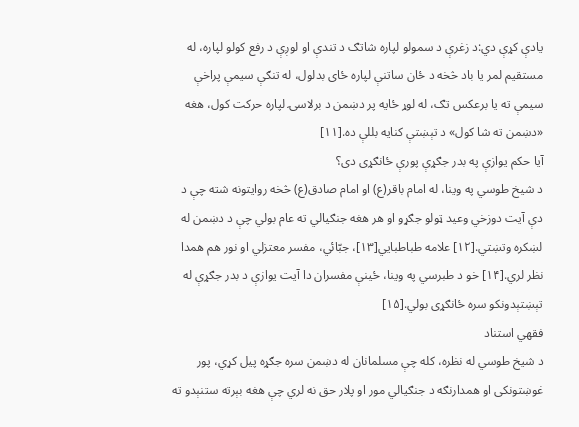یادې کړې دي:د زغرې د سمولو لپاره شاتګ د تندې او لوږې د رفع کولو لپاره، له مستقیم لمر یا باد څخه د ځان ساتنې لپاره ځای بدلول، له تنګې سیمې پراخې سیمې ته یا برعکس تګ، له لوړ ځایه پر دښمن د برلاسۍ لپاره حرکت کول، هغه «دښمن ته شا کول» د تېښتې کنایه بللې ده.[۱۱]
آیا حکم یوازې په بدر جګړې پورې ځانګړی دی؟
د شیخ طوسي په وینا، له امام باقر(ع) او امام صادق(ع) څخه روایتونه شته چې د دې آیت دوزخي وعید ټولو جګړو او هر هغه جنګیالي ته عام بولي چې د دښمن له لښکره وتښتي.[۱۲] علامه طباطبایي[۱۳]، جبّائي، مفسر معتزلي او نور هم همدا نظر لري.[۱۴] خو د طبرسي په وینا، ځینې مفسران دا آیت یوازې د بدر جګړې له تېښتېدونکو سره ځانګړی بولي.[۱۵]
فقهي استناد
د شیخ طوسي له نظره، کله چې مسلمانان له دښمن سره جګړه پیل کړي، پور غوښتونکی او همدارنګه د جنګیالي مور او پلار حق نه لري چې هغه بېرته ستنېدو ته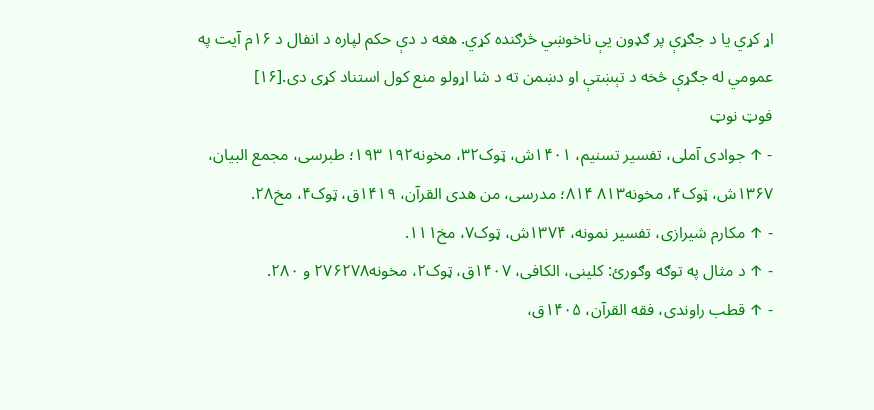اړ کړي یا د جګړې پر ګډون یې ناخوښي څرګنده کړي. هغه د دې حکم لپاره د انفال د ۱۶م آیت په عمومي له جګړې څخه د تېښتې او دښمن ته د شا اړولو منع کول استناد کړی دی.[۱۶]
فوټ نوټ
- ↑ جوادی آملی، تفسیر تسنیم، ۱۴۰۱ش، ټوک۳۲، مخونه۱۹۲ ۱۹۳؛ طبرسی، مجمع البیان، ۱۳۶۷ش، ټوک۴، مخونه۸۱۳ ۸۱۴؛ مدرسی، من هدی القرآن، ۱۴۱۹ق، ټوک۴، مخ۲۸.
- ↑ مکارم شیرازی، تفسیر نمونه، ۱۳۷۴ش، ټوک۷، مخ۱۱۱.
- ↑ د مثال په توګه وګورئ: کلینی، الکافی، ۱۴۰۷ق، ټوک۲، مخونه۲۷۶۲۷۸ و ۲۸۰.
- ↑ قطب راوندی، فقه القرآن، ۱۴۰۵ق،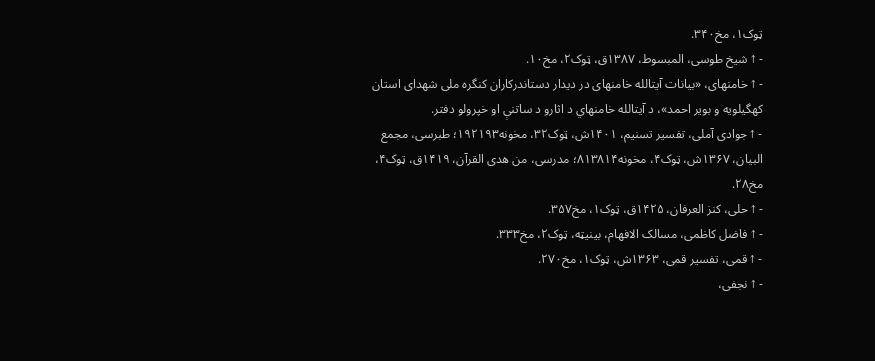ټوک۱، مخ۳۴۰.
- ↑ شیخ طوسی، المبسوط، ۱۳۸۷ق، ټوک۲، مخ۱۰.
- ↑ خامنهای، «بیانات آیتالله خامنهای در دیدار دستاندرکاران کنگره ملی شهدای استان کهگیلویه و بویر احمد»، د آیتالله خامنهاي د اثارو د ساتنې او خپرولو دفتر.
- ↑ جوادی آملی، تفسیر تسنیم، ۱۴۰۱ش، ټوک۳۲، مخونه۱۹۲۱۹۳؛ طبرسی، مجمع البیان، ۱۳۶۷ش، ټوک۴، مخونه۸۱۳۸۱۴؛ مدرسی، من هدی القرآن، ۱۴۱۹ق، ټوک۴، مخ۲۸.
- ↑ حلی، کنز العرفان، ۱۴۲۵ق، ټوک۱، مخ۳۵۷.
- ↑ فاضل کاظمی، مسالک الافهام، بینیټه، ټوک۲، مخ۳۳۳.
- ↑ قمی، تفسیر قمی، ۱۳۶۳ش، ټوک۱، مخ۲۷۰.
- ↑ نجفی،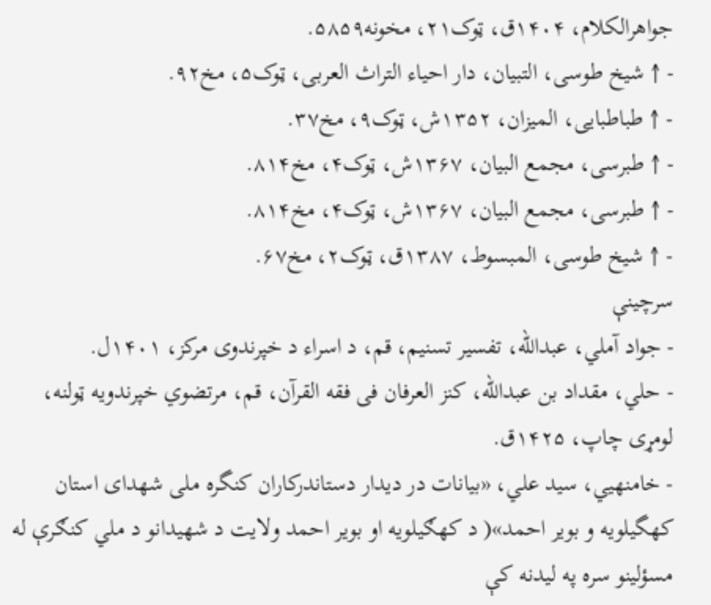جواهرالکلام، ۱۴۰۴ق، ټوک۲۱، مخونه۵۸۵۹.
- ↑ شیخ طوسی، التبیان، دار احیاء التراث العربی، ټوک۵، مخ۹۲.
- ↑ طباطبایی، المیزان، ۱۳۵۲ش، ټوک۹، مخ۳۷.
- ↑ طبرسی، مجمع البیان، ۱۳۶۷ش، ټوک۴، مخ۸۱۴.
- ↑ طبرسی، مجمع البیان، ۱۳۶۷ش، ټوک۴، مخ۸۱۴.
- ↑ شیخ طوسی، المبسوط، ۱۳۸۷ق، ټوک۲، مخ۶۷.
سرچينې
- جواد آملي، عبدالله، تفسیر تسنیم، قم، د اسراء د خپرندوی مرکز، ۱۴۰۱ل.
- حلي، مقداد بن عبدالله، کنز العرفان فی فقه القرآن، قم، مرتضوي خپرندویه ټولنه، لومړی چاپ، ۱۴۲۵ق.
- خامنهيي، سید علي، «بیانات در دیدار دستاندرکاران کنگره ملی شهدای استان کهگیلویه و بویر احمد»( د کهګیلویه او بویر احمد ولایت د شهیدانو د ملي کنګرې له مسؤلینو سره په لیدنه کې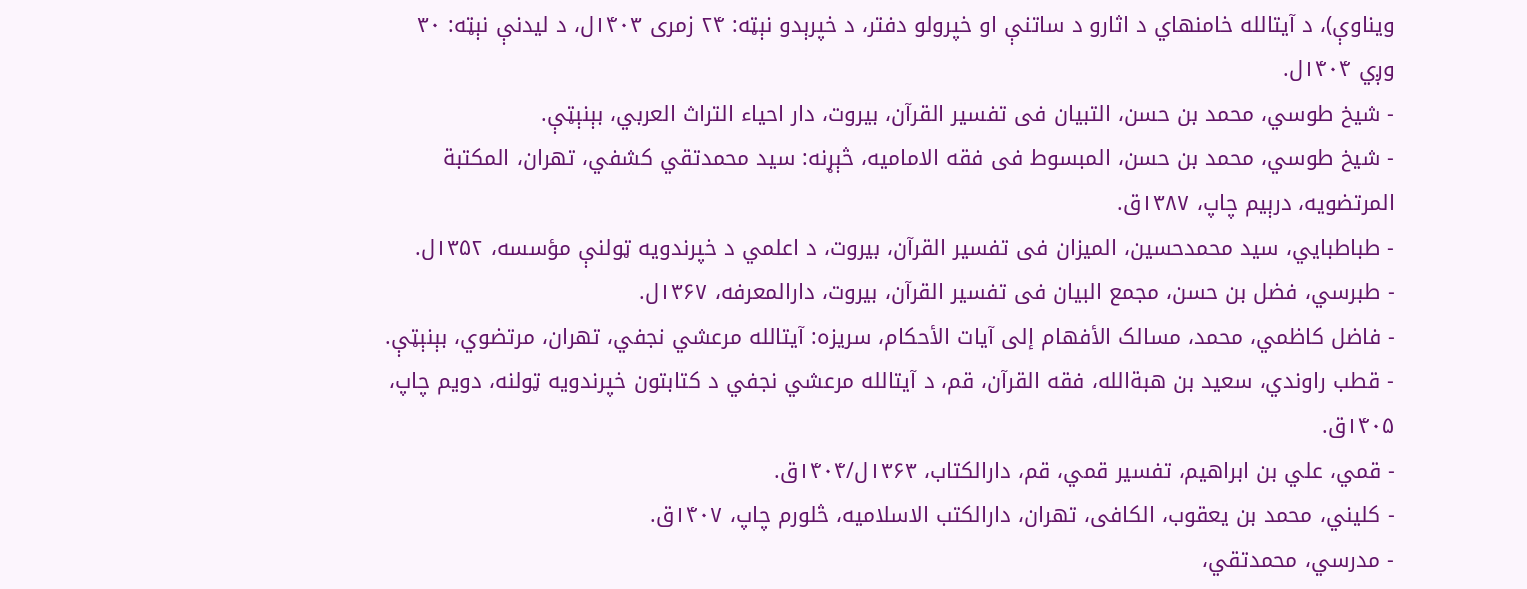ویناوې)، د آیتالله خامنهاي د اثارو د ساتنې او خپرولو دفتر، د خپرېدو نېټه: ۲۴ زمری ۱۴۰۳ل، د لیدنې نېټه: ۳۰ وږي ۱۴۰۴ل.
- شیخ طوسي، محمد بن حسن، التبیان فی تفسیر القرآن، بیروت، دار احیاء التراث العربي، بېنېټې.
- شیخ طوسي، محمد بن حسن، المبسوط فی فقه الامامیه، څېړنه: سید محمدتقي کشفي، تهران، المکتبة المرتضویه، درېیم چاپ، ۱۳۸۷ق.
- طباطبایي، سید محمدحسین، المیزان فی تفسیر القرآن، بیروت، د اعلمي د خپرندویه ټولنې مؤسسه، ۱۳۵۲ل.
- طبرسي، فضل بن حسن، مجمع البیان فی تفسیر القرآن، بیروت، دارالمعرفه، ۱۳۶۷ل.
- فاضل کاظمي، محمد، مسالک الأفهام إلی آیات الأحکام، سریزه: آیتالله مرعشي نجفي، تهران، مرتضوي، بېنېټې.
- قطب راوندي، سعید بن هبةالله، فقه القرآن، قم، د آیتالله مرعشي نجفي د کتابتون خپرندویه ټولنه، دویم چاپ، ۱۴۰۵ق.
- قمي، علي بن ابراهیم، تفسیر قمي، قم، دارالکتاب، ۱۳۶۳ل/۱۴۰۴ق.
- کلیني، محمد بن یعقوب، الکافی، تهران، دارالکتب الاسلامیه، څلورم چاپ، ۱۴۰۷ق.
- مدرسي، محمدتقي،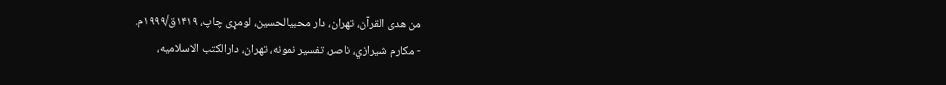من هدی القرآن، تهران، دار محبيالحسین، لومړی چاپ، ۱۴۱۹ق/۱۹۹۹م.
- مکارم شیرازي، ناصر، تفسیر نمونه، تهران، دارالکتب الاسلامیه،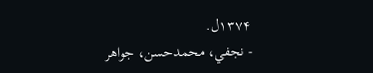۱۳۷۴ل.
- نجفي، محمدحسن، جواهر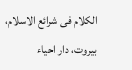الکلام فی شرائع الاسلام، بیروت، دار احیاء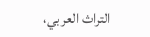التراث العربي،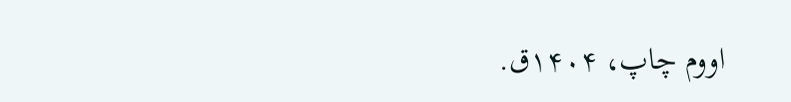اووم چاپ، ۱۴۰۴ق.